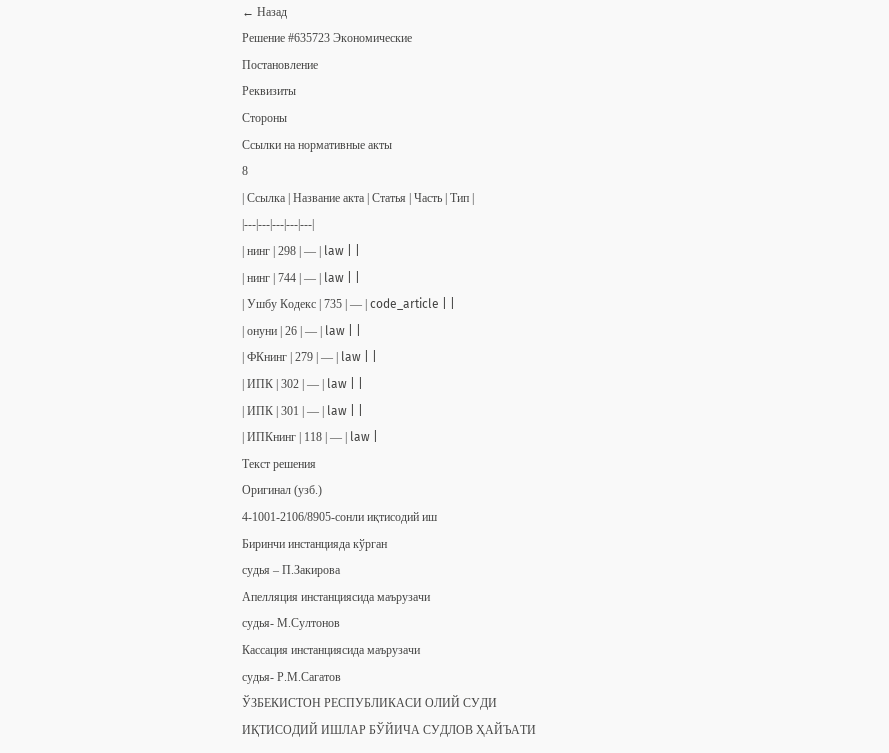← Назад
Решение #635723 Экономические
Постановление
Реквизиты
Стороны
Ссылки на нормативные акты
8
| Ссылка | Название акта | Статья | Часть | Тип |
|---|---|---|---|---|
| нинг | 298 | — | law | |
| нинг | 744 | — | law | |
| Ушбу Кодекс | 735 | — | code_article | |
| онуни | 26 | — | law | |
| ФКнинг | 279 | — | law | |
| ИПК | 302 | — | law | |
| ИПК | 301 | — | law | |
| ИПКнинг | 118 | — | law |
Текст решения
Оригинал (узб.)
4-1001-2106/8905-сонли иқтисодий иш
Биринчи инстанцияда кўрган
судья – П.Закирова
Апелляция инстанциясида маърузачи
судья- М.Султонов
Кассация инстанциясида маърузачи
судья- Р.М.Сагатов
ЎЗБЕКИСТОН РЕСПУБЛИКАСИ ОЛИЙ СУДИ
ИҚТИСОДИЙ ИШЛАР БЎЙИЧА СУДЛОВ ҲАЙЪАТИ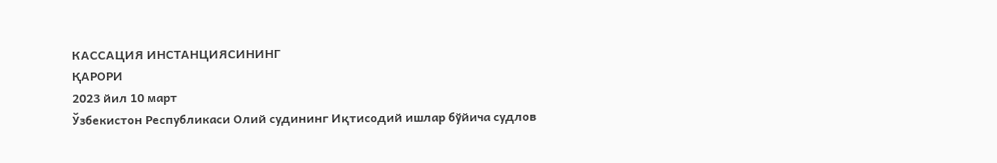КАССАЦИЯ ИНСТАНЦИЯСИНИНГ
ҚАРОРИ
2023 йил 10 март
Ўзбекистон Республикаси Олий судининг Иқтисодий ишлар бўйича судлов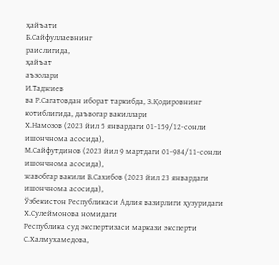ҳайъати
Б.Сайфуллаевнинг
раислигида,
ҳайъат
аъзолари
И.Таджиев
ва Р.Сагатовдан иборат таркибда, З.Қодировнинг котиблигида, даъвогар вакиллари
Х.Намозов (2023 йил 5 январдаги 01-159/12-сонли ишончнома асосида),
М.Сайфутдинов (2023 йил 9 мартдаги 01-984/11-сонли ишончнома асосида),
жавобгар вакили В.Сахибов (2023 йил 23 январдаги ишончнома асосида),
Ўзбекистон Республикаси Адлия вазирлиги ҳузуридаги Х.Сулеймонова номидаги
Республика суд экспертизаси маркази эксперти С.Халмухамедова,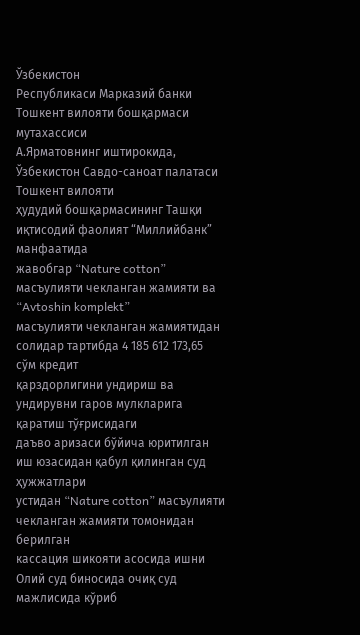Ўзбекистон
Республикаси Марказий банки Тошкент вилояти бошқармаси мутахассиси
А.Ярматовнинг иштирокида, Ўзбекистон Савдо-саноат палатаси Тошкент вилояти
ҳудудий бошқармасининг Ташқи иқтисодий фаолият “Миллийбанк” манфаатида
жавобгар “Nature cotton” масъулияти чекланган жамияти ва “Avtoshin komplekt”
масъулияти чекланган жамиятидан солидар тартибда 4 185 612 173,65 сўм кредит
қарздорлигини ундириш ва ундирувни гаров мулкларига қаратиш тўғрисидаги
даъво аризаси бўйича юритилган иш юзасидан қабул қилинган суд ҳужжатлари
устидан “Nature cotton” масъулияти чекланган жамияти томонидан берилган
кассация шикояти асосида ишни Олий суд биносида очиқ суд мажлисида кўриб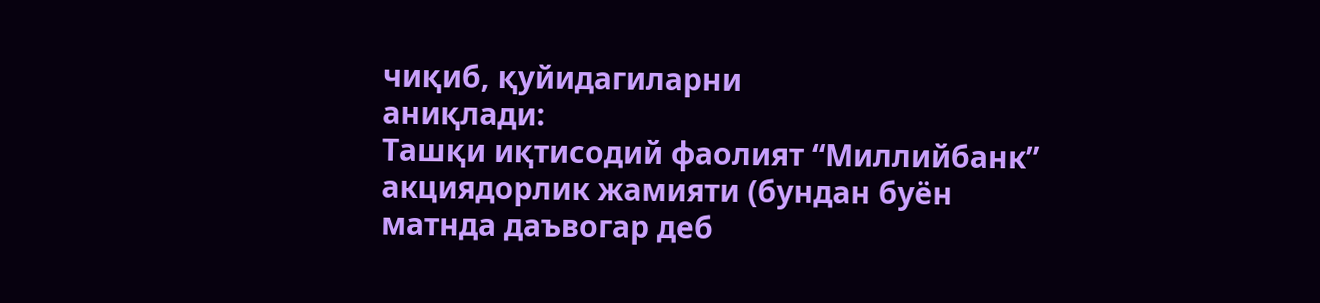чиқиб, қуйидагиларни
аниқлади:
Ташқи иқтисодий фаолият “Миллийбанк” акциядорлик жамияти (бундан буён
матнда даъвогар деб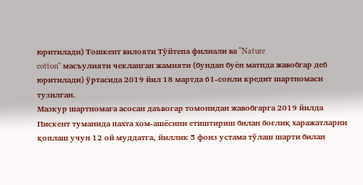юритилади) Тошкент вилояти Тўйтепа филиали ва “Nature
cotton” масъулияти чекланган жамияти (бундан буён матнда жавобгар деб
юритилади) ўртасида 2019 йил 18 мартда 61-сонли кредит шартномаси тузилган.
Мазкур шартномага асосан даъвогар томонидан жавобгарга 2019 йилда
Пискент туманида пахта хом-ашёсини етиштириш билан боғлиқ харажатларни
қоплаш учун 12 ой муддатга, йиллик 5 фоиз устама тўлаш шарти билан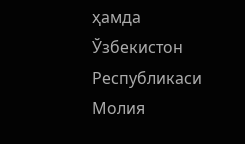ҳамда
Ўзбекистон Республикаси Молия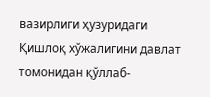вазирлиги ҳузуридаги Қишлоқ хўжалигини давлат
томонидан қўллаб-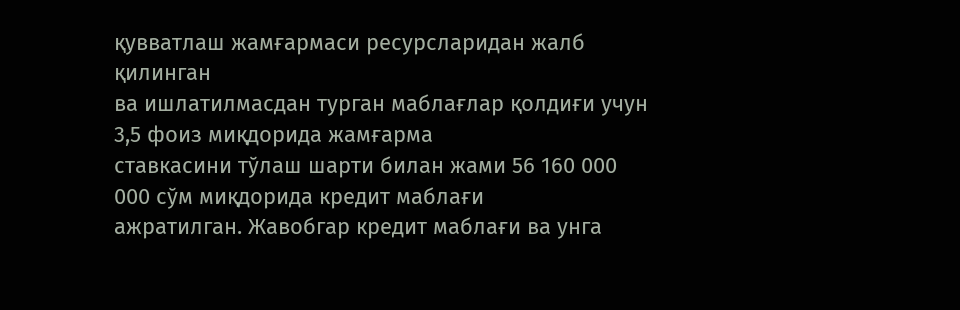қувватлаш жамғармаси ресурсларидан жалб қилинган
ва ишлатилмасдан турган маблағлар қолдиғи учун 3,5 фоиз миқдорида жамғарма
ставкасини тўлаш шарти билан жами 56 160 000 000 сўм миқдорида кредит маблағи
ажратилган. Жавобгар кредит маблағи ва унга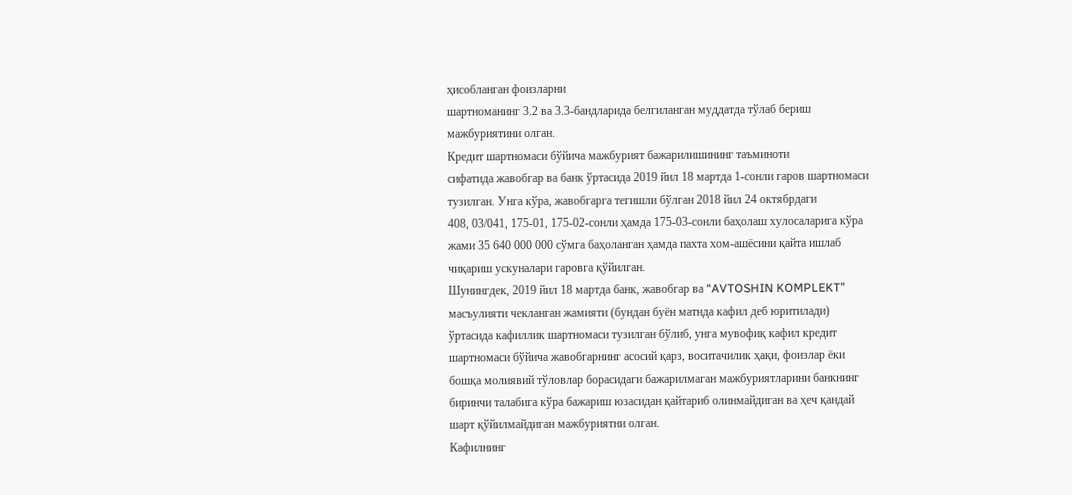ҳисобланган фоизларни
шартноманинг 3.2 ва 3.3-бандларида белгиланган муддатда тўлаб бериш
мажбуриятини олган.
Кредит шартномаси бўйича мажбурият бажарилишининг таъминоти
сифатида жавобгар ва банк ўртасида 2019 йил 18 мартда 1-сонли гаров шартномаси
тузилган. Унга кўра, жавобгарга тегишли бўлган 2018 йил 24 октябрдаги
408, 03/041, 175-01, 175-02-сонли ҳамда 175-03-сонли баҳолаш хулосаларига кўра
жами 35 640 000 000 сўмга баҳоланган ҳамда пахта хом-ашёсини қайта ишлаб
чиқариш ускуналари гаровга қўйилган.
Шунингдек, 2019 йил 18 мартда банк, жавобгар ва “AVTOSHIN KOMPLEKT”
масъулияти чекланган жамияти (бундан буён матнда кафил деб юритилади)
ўртасида кафиллик шартномаси тузилган бўлиб, унга мувофиқ кафил кредит
шартномаси бўйича жавобгарнинг асосий қарз, воситачилик ҳақи, фоизлар ёки
бошқа молиявий тўловлар борасидаги бажарилмаган мажбуриятларини банкнинг
биринчи талабига кўра бажариш юзасидан қайтариб олинмайдиган ва ҳеч қандай
шарт қўйилмайдиган мажбуриятни олган.
Кафилнинг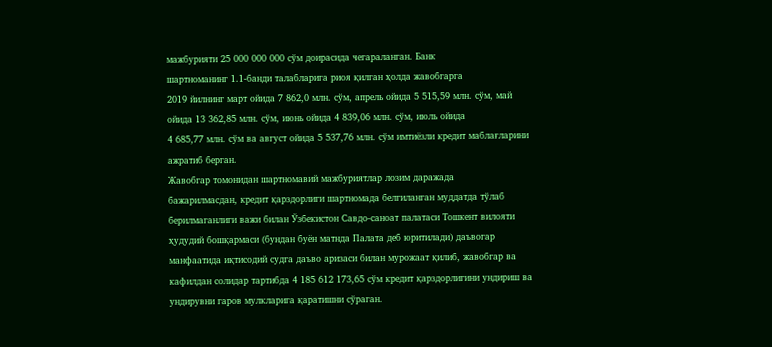мажбурияти 25 000 000 000 сўм доирасида чегараланган. Банк
шартноманинг 1.1-банди талабларига риоя қилган ҳолда жавобгарга
2019 йилнинг март ойида 7 862,0 млн. сўм, апрель ойида 5 515,59 млн. сўм, май
ойида 13 362,85 млн. сўм, июнь ойида 4 839,06 млн. сўм, июль ойида
4 685,77 млн. сўм ва август ойида 5 537,76 млн. сўм имтиёзли кредит маблағларини
ажратиб берган.
Жавобгар томонидан шартномавий мажбуриятлар лозим даражада
бажарилмасдан, кредит қарздорлиги шартномада белгиланган муддатда тўлаб
берилмаганлиги важи билан Ўзбекистон Савдо-саноат палатаси Тошкент вилояти
ҳудудий бошқармаси (бундан буён матнда Палата деб юритилади) даъвогар
манфаатида иқтисодий судга даъво аризаси билан мурожаат қилиб, жавобгар ва
кафилдан солидар тартибда 4 185 612 173,65 сўм кредит қарздорлигини ундириш ва
ундирувни гаров мулкларига қаратишни сўраган.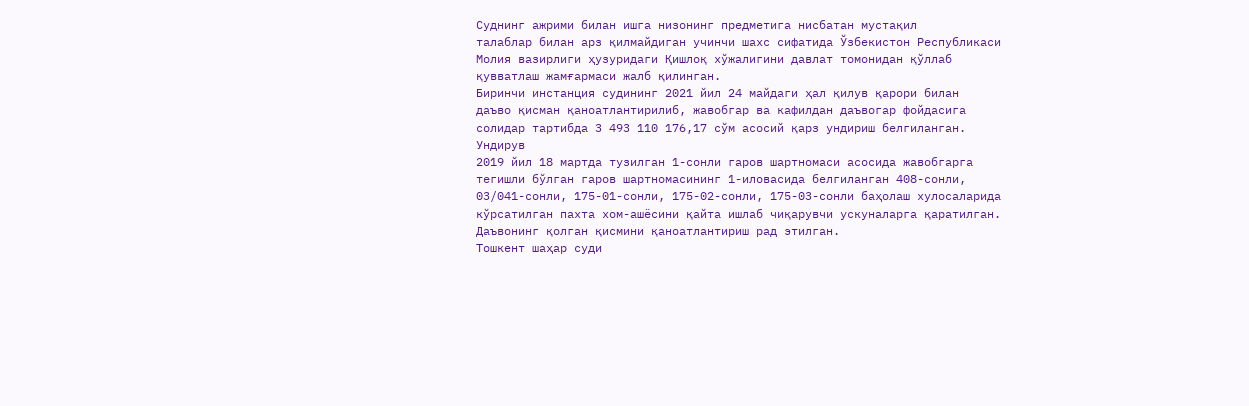Суднинг ажрими билан ишга низонинг предметига нисбатан мустақил
талаблар билан арз қилмайдиган учинчи шахс сифатида Ўзбекистон Республикаси
Молия вазирлиги ҳузуридаги Қишлоқ хўжалигини давлат томонидан қўллаб
қувватлаш жамғармаси жалб қилинган.
Биринчи инстанция судининг 2021 йил 24 майдаги ҳал қилув қарори билан
даъво қисман қаноатлантирилиб, жавобгар ва кафилдан даъвогар фойдасига
солидар тартибда 3 493 110 176,17 сўм асосий қарз ундириш белгиланган. Ундирув
2019 йил 18 мартда тузилган 1-сонли гаров шартномаси асосида жавобгарга
тегишли бўлган гаров шартномасининг 1-иловасида белгиланган 408-сонли,
03/041-сонли, 175-01-сонли, 175-02-сонли, 175-03-сонли баҳолаш хулосаларида
кўрсатилган пахта хом-ашёсини қайта ишлаб чиқарувчи ускуналарга қаратилган.
Даъвонинг қолган қисмини қаноатлантириш рад этилган.
Тошкент шаҳар суди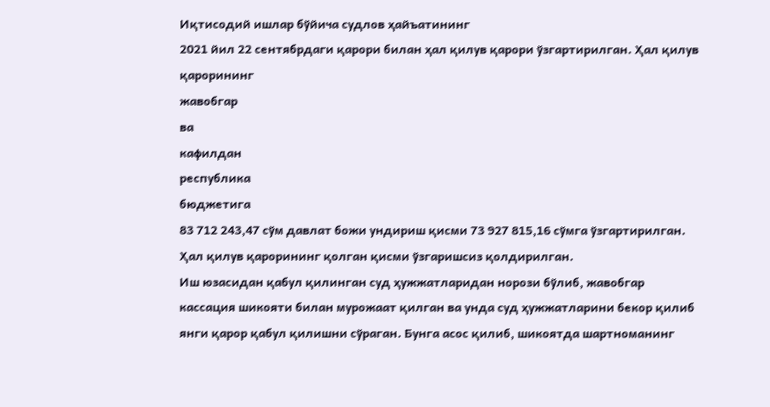Иқтисодий ишлар бўйича судлов ҳайъатининг
2021 йил 22 сентябрдаги қарори билан ҳал қилув қарори ўзгартирилган. Ҳал қилув
қарорининг
жавобгар
ва
кафилдан
республика
бюджетига
83 712 243,47 сўм давлат божи ундириш қисми 73 927 815,16 сўмга ўзгартирилган.
Ҳал қилув қарорининг қолган қисми ўзгаришсиз қолдирилган.
Иш юзасидан қабул қилинган суд ҳужжатларидан норози бўлиб, жавобгар
кассация шикояти билан мурожаат қилган ва унда суд ҳужжатларини бекор қилиб
янги қарор қабул қилишни сўраган. Бунга асос қилиб, шикоятда шартноманинг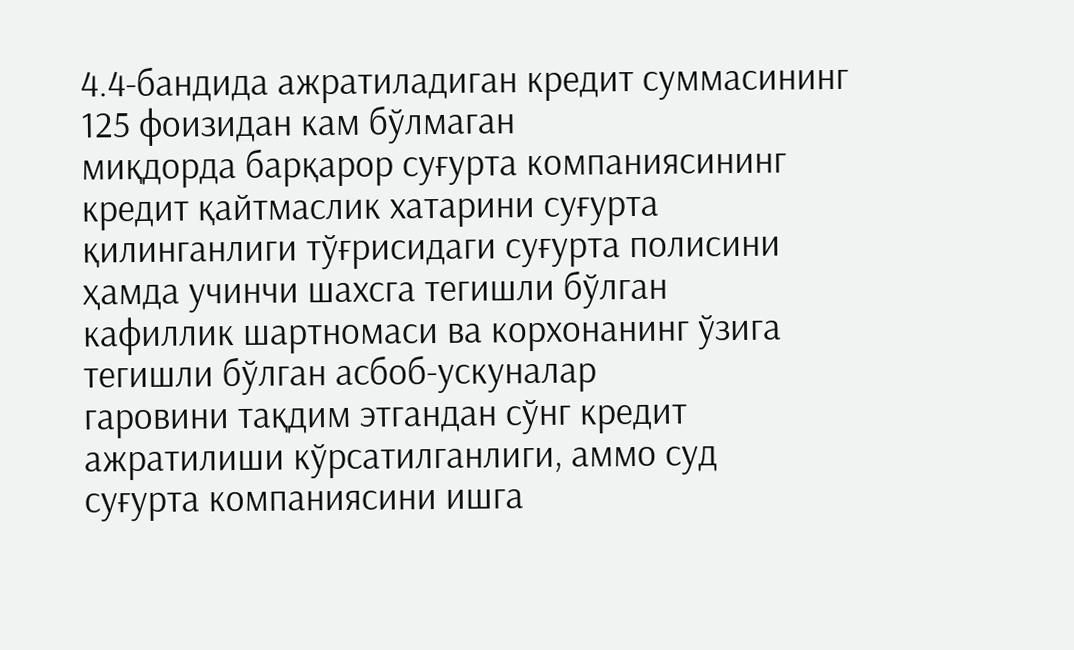4.4-бандида ажратиладиган кредит суммасининг 125 фоизидан кам бўлмаган
миқдорда барқарор суғурта компаниясининг кредит қайтмаслик хатарини суғурта
қилинганлиги тўғрисидаги суғурта полисини ҳамда учинчи шахсга тегишли бўлган
кафиллик шартномаси ва корхонанинг ўзига тегишли бўлган асбоб-ускуналар
гаровини тақдим этгандан сўнг кредит ажратилиши кўрсатилганлиги, аммо суд
суғурта компаниясини ишга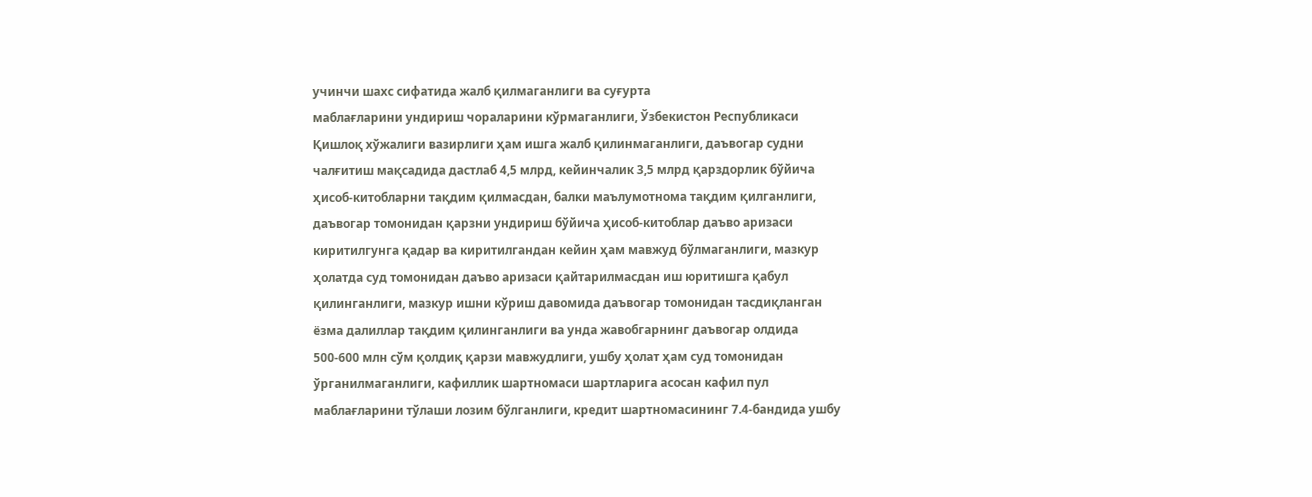учинчи шахс сифатида жалб қилмаганлиги ва суғурта
маблағларини ундириш чораларини кўрмаганлиги, Ўзбекистон Республикаси
Қишлоқ хўжалиги вазирлиги ҳам ишга жалб қилинмаганлиги, даъвогар судни
чалғитиш мақсадида дастлаб 4,5 млрд, кейинчалик 3,5 млрд қарздорлик бўйича
ҳисоб-китобларни тақдим қилмасдан, балки маълумотнома тақдим қилганлиги,
даъвогар томонидан қарзни ундириш бўйича ҳисоб-китоблар даъво аризаси
киритилгунга қадар ва киритилгандан кейин ҳам мавжуд бўлмаганлиги, мазкур
ҳолатда суд томонидан даъво аризаси қайтарилмасдан иш юритишга қабул
қилинганлиги, мазкур ишни кўриш давомида даъвогар томонидан тасдиқланган
ёзма далиллар тақдим қилинганлиги ва унда жавобгарнинг даъвогар олдида
500-600 млн сўм қолдиқ қарзи мавжудлиги, ушбу ҳолат ҳам суд томонидан
ўрганилмаганлиги, кафиллик шартномаси шартларига асосан кафил пул
маблағларини тўлаши лозим бўлганлиги, кредит шартномасининг 7.4-бандида ушбу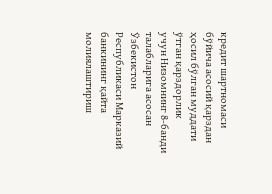кредит шартномаси бўйича асосий қарздан ҳосил бўлган муддати ўтган қарздорлик
учун Низомнинг 8-банди талабларига асосан Ўзбекистон Республикаси Марказий
банкининг қайта молиялаштириш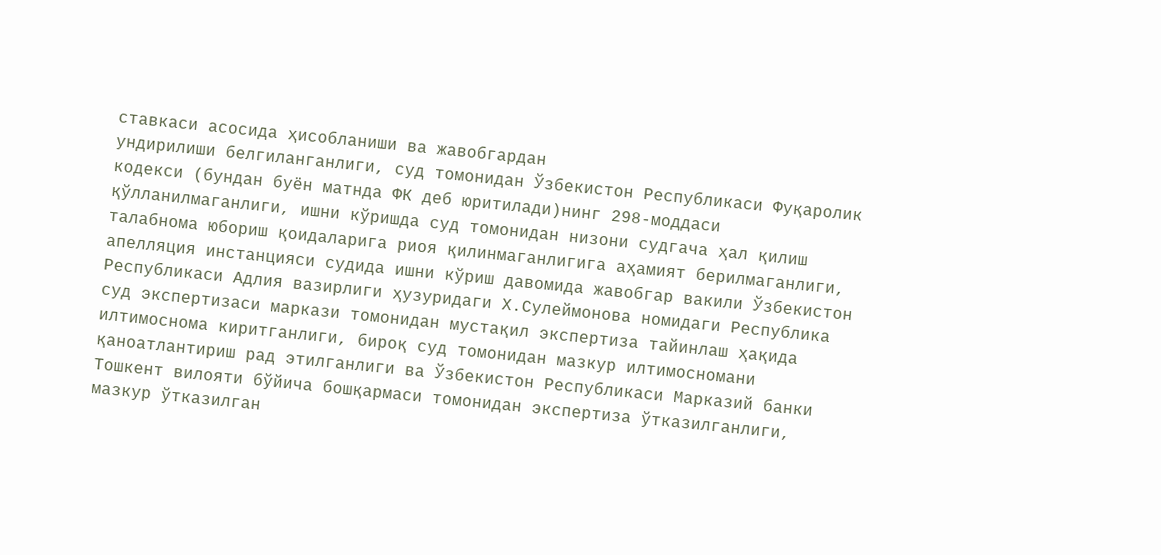ставкаси асосида ҳисобланиши ва жавобгардан
ундирилиши белгиланганлиги, суд томонидан Ўзбекистон Республикаси Фуқаролик
кодекси (бундан буён матнда ФК деб юритилади)нинг 298-моддаси
қўлланилмаганлиги, ишни кўришда суд томонидан низони судгача ҳал қилиш
талабнома юбориш қоидаларига риоя қилинмаганлигига аҳамият берилмаганлиги,
апелляция инстанцияси судида ишни кўриш давомида жавобгар вакили Ўзбекистон
Республикаси Адлия вазирлиги ҳузуридаги Х.Сулеймонова номидаги Республика
суд экспертизаси маркази томонидан мустақил экспертиза тайинлаш ҳақида
илтимоснома киритганлиги, бироқ суд томонидан мазкур илтимосномани
қаноатлантириш рад этилганлиги ва Ўзбекистон Республикаси Марказий банки
Тошкент вилояти бўйича бошқармаси томонидан экспертиза ўтказилганлиги,
мазкур ўтказилган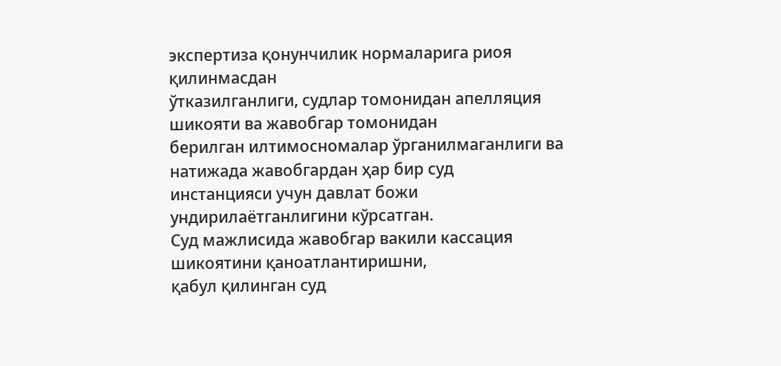экспертиза қонунчилик нормаларига риоя қилинмасдан
ўтказилганлиги, судлар томонидан апелляция шикояти ва жавобгар томонидан
берилган илтимосномалар ўрганилмаганлиги ва натижада жавобгардан ҳар бир суд
инстанцияси учун давлат божи ундирилаётганлигини кўрсатган.
Суд мажлисида жавобгар вакили кассация шикоятини қаноатлантиришни,
қабул қилинган суд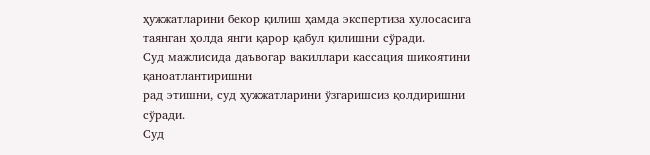ҳужжатларини бекор қилиш ҳамда экспертиза хулосасига
таянган ҳолда янги қарор қабул қилишни сўради.
Суд мажлисида даъвогар вакиллари кассация шикоятини қаноатлантиришни
рад этишни, суд ҳужжатларини ўзгаришсиз қолдиришни сўради.
Суд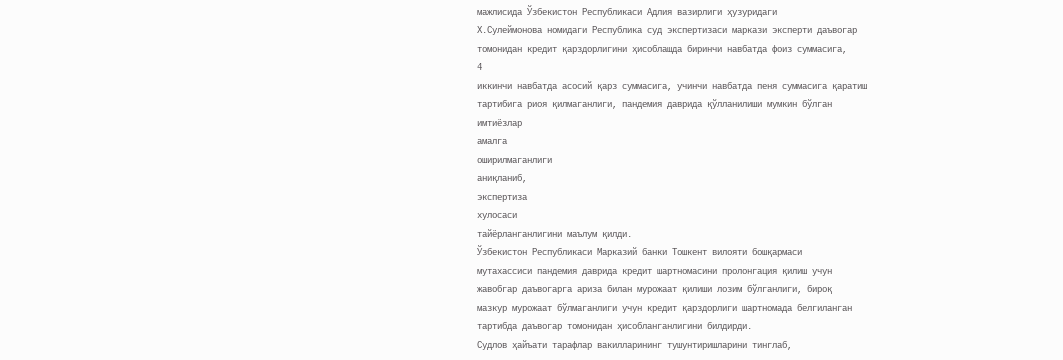мажлисида Ўзбекистон Республикаси Адлия вазирлиги ҳузуридаги
Х.Сулеймонова номидаги Республика суд экспертизаси маркази эксперти даъвогар
томонидан кредит қарздорлигини ҳисоблашда биринчи навбатда фоиз суммасига,
4
иккинчи навбатда асосий қарз суммасига, учинчи навбатда пеня суммасига қаратиш
тартибига риоя қилмаганлиги, пандемия даврида қўлланилиши мумкин бўлган
имтиёзлар
амалга
оширилмаганлиги
аниқланиб,
экспертиза
хулосаси
тайёрланганлигини маълум қилди.
Ўзбекистон Республикаси Марказий банки Тошкент вилояти бошқармаси
мутахассиси пандемия даврида кредит шартномасини пролонгация қилиш учун
жавобгар даъвогарга ариза билан мурожаат қилиши лозим бўлганлиги, бироқ
мазкур мурожаат бўлмаганлиги учун кредит қарздорлиги шартномада белгиланган
тартибда даъвогар томонидан ҳисобланганлигини билдирди.
Судлов ҳайъати тарафлар вакилларининг тушунтиришларини тинглаб,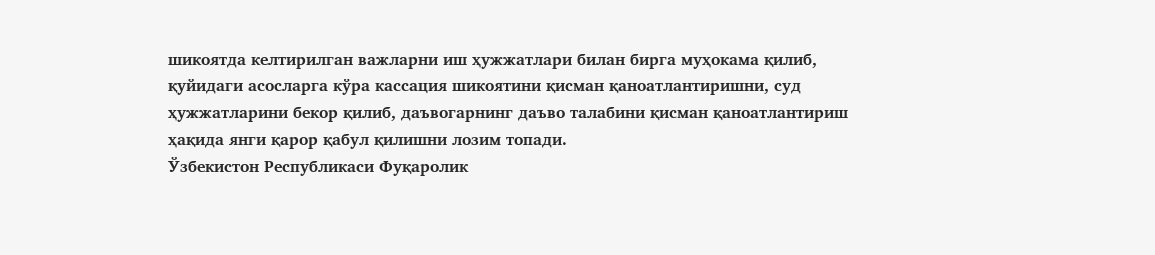шикоятда келтирилган важларни иш ҳужжатлари билан бирга муҳокама қилиб,
қуйидаги асосларга кўра кассация шикоятини қисман қаноатлантиришни, суд
ҳужжатларини бекор қилиб, даъвогарнинг даъво талабини қисман қаноатлантириш
ҳақида янги қарор қабул қилишни лозим топади.
Ўзбекистон Республикаси Фуқаролик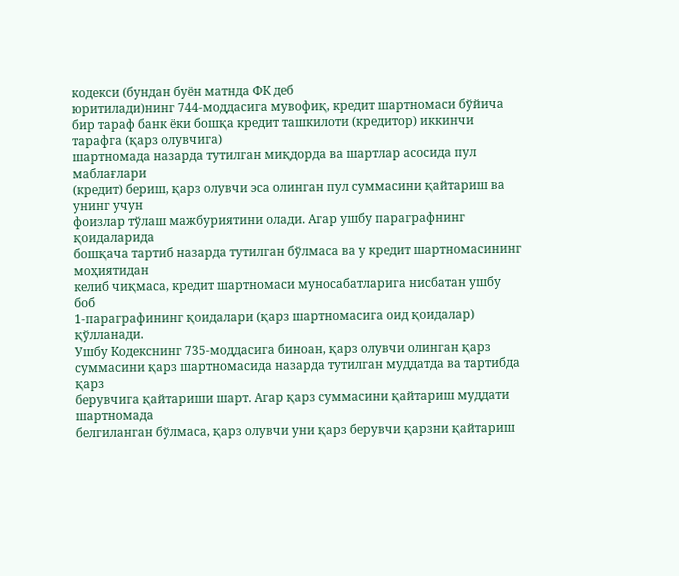кодекси (бундан буён матнда ФК деб
юритилади)нинг 744-моддасига мувофиқ, кредит шартномаси бўйича бир тараф банк ёки бошқа кредит ташкилоти (кредитор) иккинчи тарафга (қарз олувчига)
шартномада назарда тутилган миқдорда ва шартлар асосида пул маблағлари
(кредит) бериш, қарз олувчи эса олинган пул суммасини қайтариш ва унинг учун
фоизлар тўлаш мажбуриятини олади. Агар ушбу параграфнинг қоидаларида
бошқача тартиб назарда тутилган бўлмаса ва у кредит шартномасининг моҳиятидан
келиб чиқмаса, кредит шартномаси муносабатларига нисбатан ушбу боб
1-параграфининг қоидалари (қарз шартномасига оид қоидалар) қўлланади.
Ушбу Кодекснинг 735-моддасига биноан, қарз олувчи олинган қарз
суммасини қарз шартномасида назарда тутилган муддатда ва тартибда қарз
берувчига қайтариши шарт. Агар қарз суммасини қайтариш муддати шартномада
белгиланган бўлмаса, қарз олувчи уни қарз берувчи қарзни қайтариш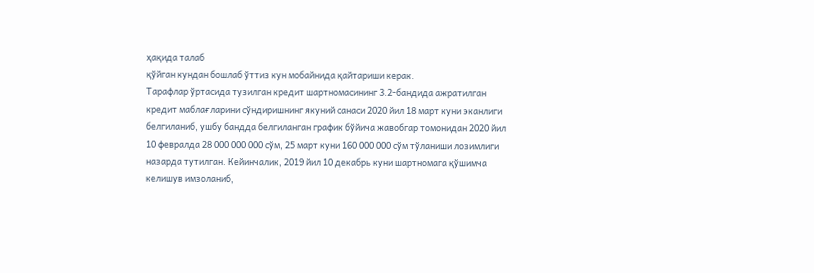ҳақида талаб
қўйган кундан бошлаб ўттиз кун мобайнида қайтариши керак.
Тарафлар ўртасида тузилган кредит шартномасининг 3.2-бандида ажратилган
кредит маблағларини сўндиришнинг якуний санаси 2020 йил 18 март куни эканлиги
белгиланиб, ушбу бандда белгиланган график бўйича жавобгар томонидан 2020 йил
10 февралда 28 000 000 000 сўм, 25 март куни 160 000 000 сўм тўланиши лозимлиги
назарда тутилган. Кейинчалик, 2019 йил 10 декабрь куни шартномага қўшимча
келишув имзоланиб,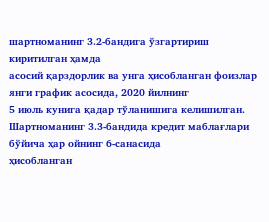шартноманинг 3.2-бандига ўзгартириш киритилган ҳамда
асосий қарздорлик ва унга ҳисобланган фоизлар янги график асосида, 2020 йилнинг
5 июль кунига қадар тўланишига келишилган.
Шартноманинг 3.3-бандида кредит маблағлари бўйича ҳар ойнинг 6-санасида
ҳисобланган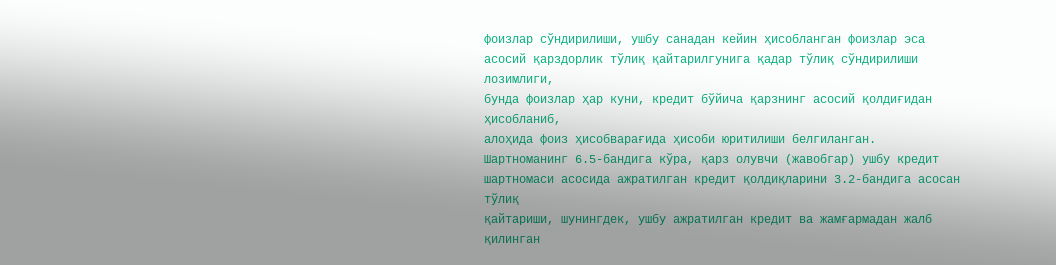фоизлар сўндирилиши, ушбу санадан кейин ҳисобланган фоизлар эса
асосий қарздорлик тўлиқ қайтарилгунига қадар тўлиқ сўндирилиши лозимлиги,
бунда фоизлар ҳар куни, кредит бўйича қарзнинг асосий қолдиғидан ҳисобланиб,
алоҳида фоиз ҳисобварағида ҳисоби юритилиши белгиланган.
Шартноманинг 6.5-бандига кўра, қарз олувчи (жавобгар) ушбу кредит
шартномаси асосида ажратилган кредит қолдиқларини 3.2-бандига асосан тўлиқ
қайтариши, шунингдек, ушбу ажратилган кредит ва жамғармадан жалб қилинган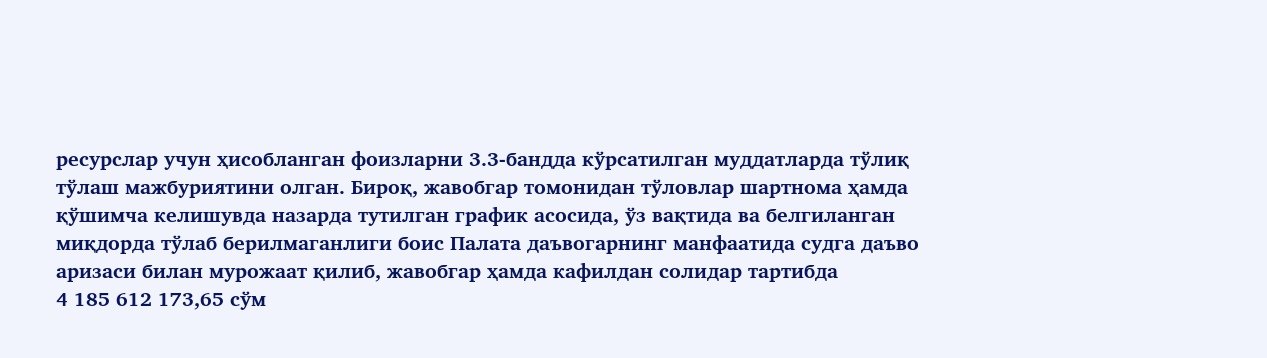ресурслар учун ҳисобланган фоизларни 3.3-бандда кўрсатилган муддатларда тўлиқ
тўлаш мажбуриятини олган. Бироқ, жавобгар томонидан тўловлар шартнома ҳамда
қўшимча келишувда назарда тутилган график асосида, ўз вақтида ва белгиланган
миқдорда тўлаб берилмаганлиги боис Палата даъвогарнинг манфаатида судга даъво
аризаси билан мурожаат қилиб, жавобгар ҳамда кафилдан солидар тартибда
4 185 612 173,65 сўм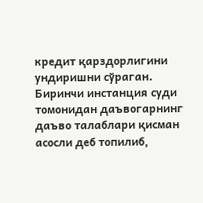кредит қарздорлигини ундиришни сўраган.
Биринчи инстанция суди томонидан даъвогарнинг даъво талаблари қисман
асосли деб топилиб,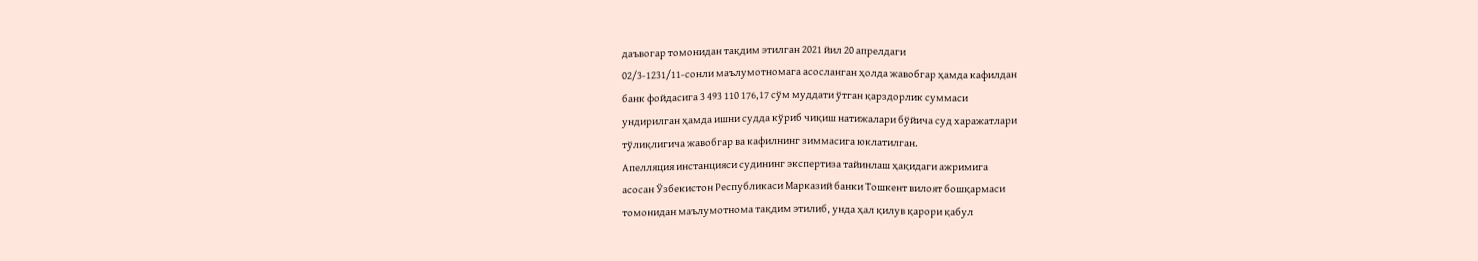даъвогар томонидан тақдим этилган 2021 йил 20 апрелдаги
02/3-1231/11-сонли маълумотномага асосланган ҳолда жавобгар ҳамда кафилдан
банк фойдасига 3 493 110 176,17 сўм муддати ўтган қарздорлик суммаси
ундирилган ҳамда ишни судда кўриб чиқиш натижалари бўйича суд харажатлари
тўлиқлигича жавобгар ва кафилнинг зиммасига юклатилган.
Апелляция инстанцияси судининг экспертиза тайинлаш ҳақидаги ажримига
асосан Ўзбекистон Республикаси Марказий банки Тошкент вилоят бошқармаси
томонидан маълумотнома тақдим этилиб, унда ҳал қилув қарори қабул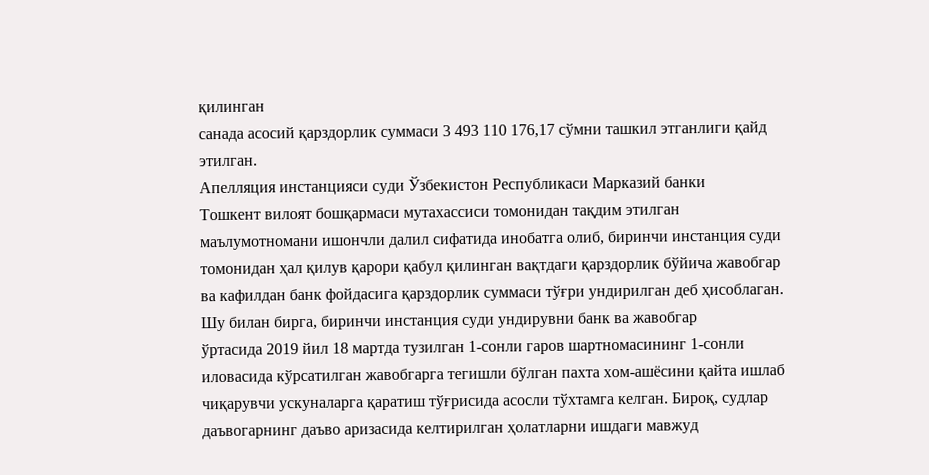қилинган
санада асосий қарздорлик суммаси 3 493 110 176,17 сўмни ташкил этганлиги қайд
этилган.
Апелляция инстанцияси суди Ўзбекистон Республикаси Марказий банки
Тошкент вилоят бошқармаси мутахассиси томонидан тақдим этилган
маълумотномани ишончли далил сифатида инобатга олиб, биринчи инстанция суди
томонидан ҳал қилув қарори қабул қилинган вақтдаги қарздорлик бўйича жавобгар
ва кафилдан банк фойдасига қарздорлик суммаси тўғри ундирилган деб ҳисоблаган.
Шу билан бирга, биринчи инстанция суди ундирувни банк ва жавобгар
ўртасида 2019 йил 18 мартда тузилган 1-сонли гаров шартномасининг 1-сонли
иловасида кўрсатилган жавобгарга тегишли бўлган пахта хом-ашёсини қайта ишлаб
чиқарувчи ускуналарга қаратиш тўғрисида асосли тўхтамга келган. Бироқ, судлар
даъвогарнинг даъво аризасида келтирилган ҳолатларни ишдаги мавжуд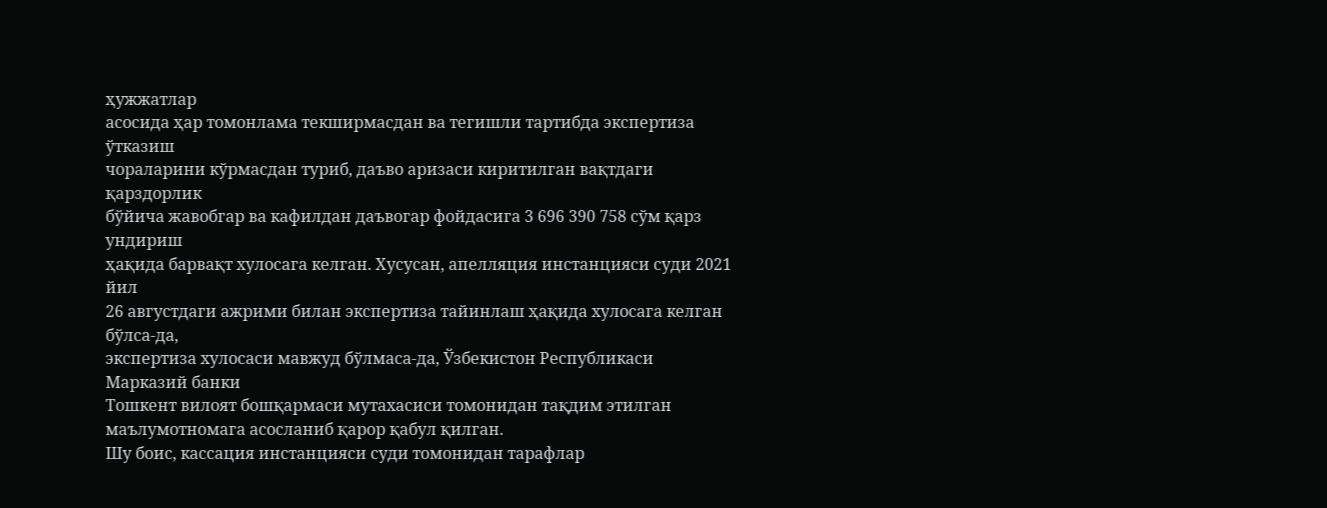ҳужжатлар
асосида ҳар томонлама текширмасдан ва тегишли тартибда экспертиза ўтказиш
чораларини кўрмасдан туриб, даъво аризаси киритилган вақтдаги қарздорлик
бўйича жавобгар ва кафилдан даъвогар фойдасига 3 696 390 758 сўм қарз ундириш
ҳақида барвақт хулосага келган. Хусусан, апелляция инстанцияси суди 2021 йил
26 августдаги ажрими билан экспертиза тайинлаш ҳақида хулосага келган бўлса-да,
экспертиза хулосаси мавжуд бўлмаса-да, Ўзбекистон Республикаси Марказий банки
Тошкент вилоят бошқармаси мутахасиси томонидан тақдим этилган
маълумотномага асосланиб қарор қабул қилган.
Шу боис, кассация инстанцияси суди томонидан тарафлар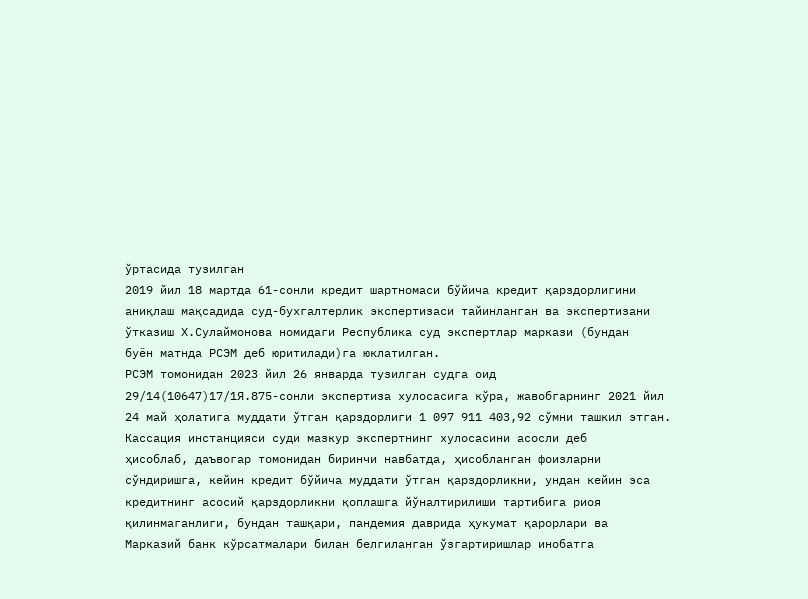ўртасида тузилган
2019 йил 18 мартда 61-сонли кредит шартномаси бўйича кредит қарздорлигини
аниқлаш мақсадида суд-бухгалтерлик экспертизаси тайинланган ва экспертизани
ўтказиш Х.Сулаймонова номидаги Республика суд экспертлар маркази (бундан
буён матнда РСЭМ деб юритилади)га юклатилган.
РСЭМ томонидан 2023 йил 26 январда тузилган судга оид
29/14(10647)17/1Я.875-cонли экспертиза хулосасига кўра, жавобгарнинг 2021 йил
24 май ҳолатига муддати ўтган қарздорлиги 1 097 911 403,92 сўмни ташкил этган.
Кассация инстанцияси суди мазкур экспертнинг хулосасини асосли деб
ҳисоблаб, даъвогар томонидан биринчи навбатда, ҳисобланган фоизларни
сўндиришга, кейин кредит бўйича муддати ўтган қарздорликни, ундан кейин эса
кредитнинг асосий қарздорликни қоплашга йўналтирилиши тартибига риоя
қилинмаганлиги, бундан ташқари, пандемия даврида ҳукумат қарорлари ва
Марказий банк кўрсатмалари билан белгиланган ўзгартиришлар инобатга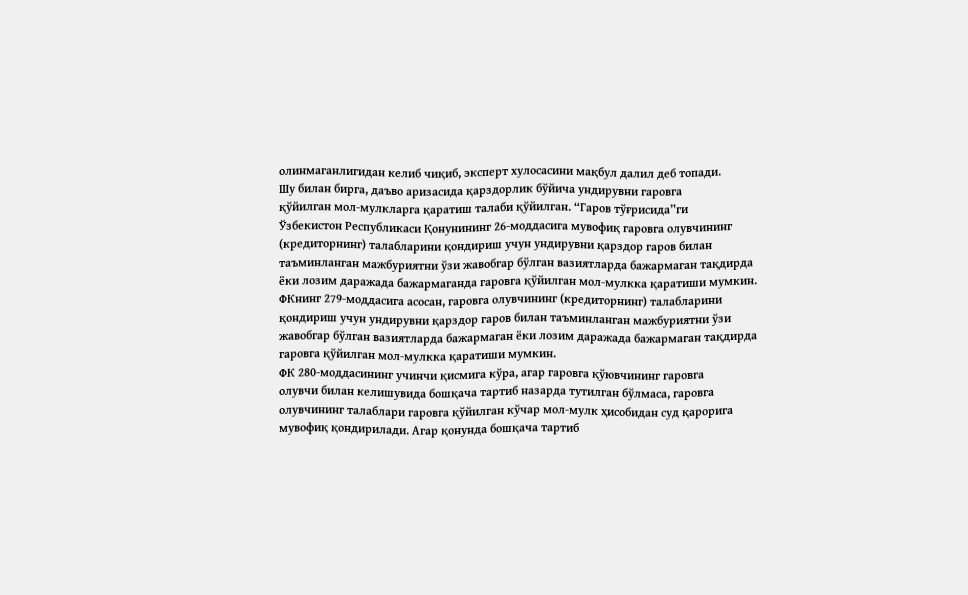олинмаганлигидан келиб чиқиб, эксперт хулосасини мақбул далил деб топади.
Шу билан бирга, даъво аризасида қарздорлик бўйича ундирувни гаровга
қўйилган мол-мулкларга қаратиш талаби қўйилган. “Гаров тўғрисида”ги
Ўзбекистон Республикаси Қонунининг 26-моддасига мувофиқ гаровга олувчининг
(кредиторнинг) талабларини қондириш учун ундирувни қарздор гаров билан
таъминланган мажбуриятни ўзи жавобгар бўлган вазиятларда бажармаган тақдирда
ёки лозим даражада бажармаганда гаровга қўйилган мол-мулкка қаратиши мумкин.
ФКнинг 279-моддасига асосан, гаровга олувчининг (кредиторнинг) талабларини
қондириш учун ундиpувни қарздор гаров билан таъминланган мажбуриятни ўзи
жавобгаp бўлган вазиятларда бажармаган ёки лозим даpажада бажармаган тақдирда
гаровга қўйилган мол-мулкка қаратиши мумкин.
ФК 280-моддасининг учинчи қисмига кўра, агар гаровга қўювчининг гаровга
олувчи билан келишувида бошқача тартиб назарда тутилган бўлмаса, гаровга
олувчининг талаблари гаровга қўйилган кўчар мол-мулк ҳисобидан суд қарорига
мувофиқ қондирилади. Агар қонунда бошқача тартиб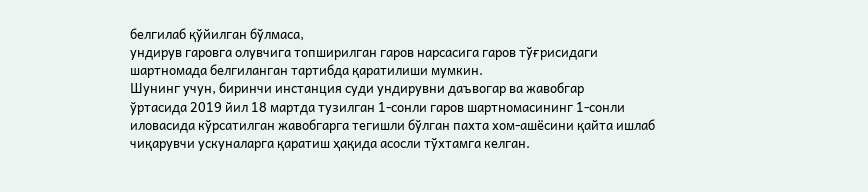белгилаб қўйилган бўлмаса,
ундирув гаровга олувчига топширилган гаров нарсасига гаров тўғрисидаги
шартномада белгиланган тартибда қаратилиши мумкин.
Шунинг учун, биринчи инстанция суди ундирувни даъвогар ва жавобгар
ўртасида 2019 йил 18 мартда тузилган 1-сонли гаров шартномасининг 1-сонли
иловасида кўрсатилган жавобгарга тегишли бўлган пахта хом-ашёсини қайта ишлаб
чиқарувчи ускуналарга қаратиш ҳақида асосли тўхтамга келган.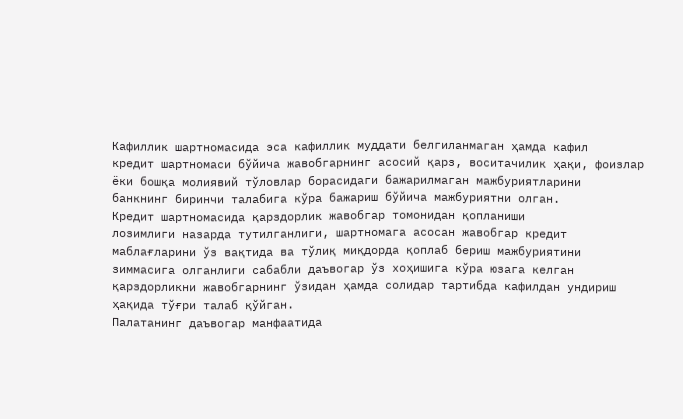Кафиллик шартномасида эса кафиллик муддати белгиланмаган ҳамда кафил
кредит шартномаси бўйича жавобгарнинг асосий қарз, воситачилик ҳақи, фоизлар
ёки бошқа молиявий тўловлар борасидаги бажарилмаган мажбуриятларини
банкнинг биринчи талабига кўра бажариш бўйича мажбуриятни олган.
Кредит шартномасида қарздорлик жавобгар томонидан қопланиши
лозимлиги назарда тутилганлиги, шартномага асосан жавобгар кредит
маблағларини ўз вақтида ва тўлиқ миқдорда қоплаб бериш мажбуриятини
зиммасига олганлиги сабабли даъвогар ўз хоҳишига кўра юзага келган
қарздорликни жавобгарнинг ўзидан ҳамда солидар тартибда кафилдан ундириш
ҳақида тўғри талаб қўйган.
Палатанинг даъвогар манфаатида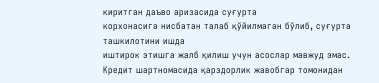киритган даъво аризасида суғурта
корхонасига нисбатан талаб қўйилмаган бўлиб, суғурта ташкилотини ишда
иштирок этишга жалб қилиш учун асослар мавжуд эмас.
Кредит шартномасида қарздорлик жавобгар томонидан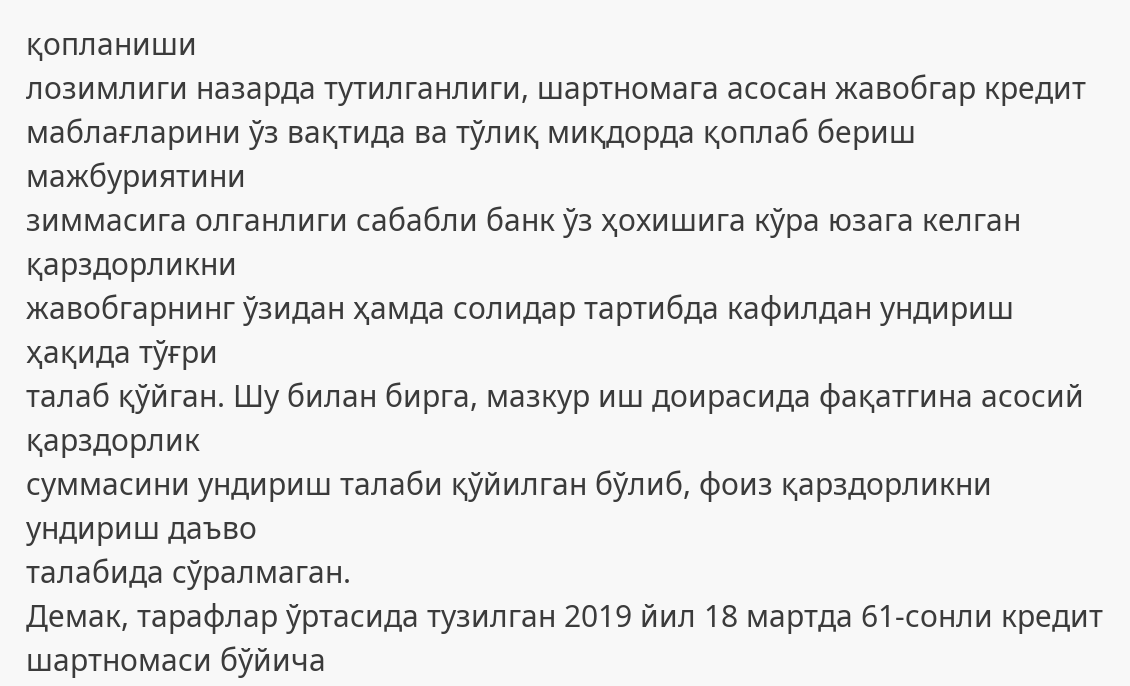қопланиши
лозимлиги назарда тутилганлиги, шартномага асосан жавобгар кредит
маблағларини ўз вақтида ва тўлиқ миқдорда қоплаб бериш мажбуриятини
зиммасига олганлиги сабабли банк ўз ҳохишига кўра юзага келган қарздорликни
жавобгарнинг ўзидан ҳамда солидар тартибда кафилдан ундириш ҳақида тўғри
талаб қўйган. Шу билан бирга, мазкур иш доирасида фақатгина асосий қарздорлик
суммасини ундириш талаби қўйилган бўлиб, фоиз қарздорликни ундириш даъво
талабида сўралмаган.
Демак, тарафлар ўртасида тузилган 2019 йил 18 мартда 61-сонли кредит
шартномаси бўйича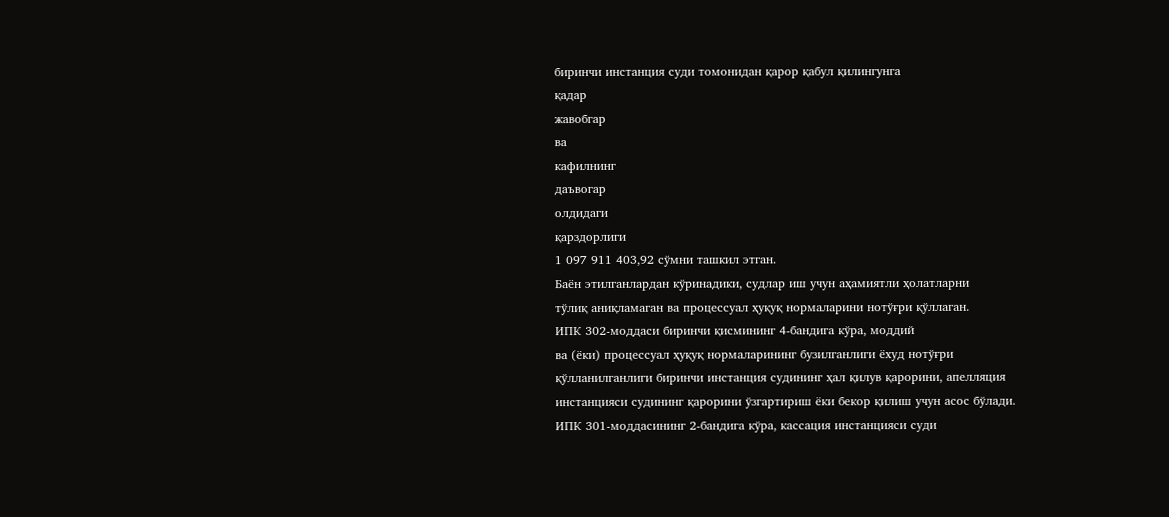биринчи инстанция суди томонидан қарор қабул қилингунга
қадар
жавобгар
ва
кафилнинг
даъвогар
олдидаги
қарздорлиги
1 097 911 403,92 сўмни ташкил этган.
Баён этилганлардан кўринадики, судлар иш учун аҳамиятли ҳолатларни
тўлиқ аниқламаган ва процессуал ҳуқуқ нормаларини нотўғри қўллаган.
ИПК 302-моддаси биринчи қисмининг 4-бандига кўра, моддий
ва (ёки) процессуал ҳуқуқ нормаларининг бузилганлиги ёхуд нотўғри
қўлланилганлиги биринчи инстанция судининг ҳал қилув қарорини, апелляция
инстанцияси судининг қарорини ўзгартириш ёки бекор қилиш учун асос бўлади.
ИПК 301-моддасининг 2-бандига кўра, кассация инстанцияси суди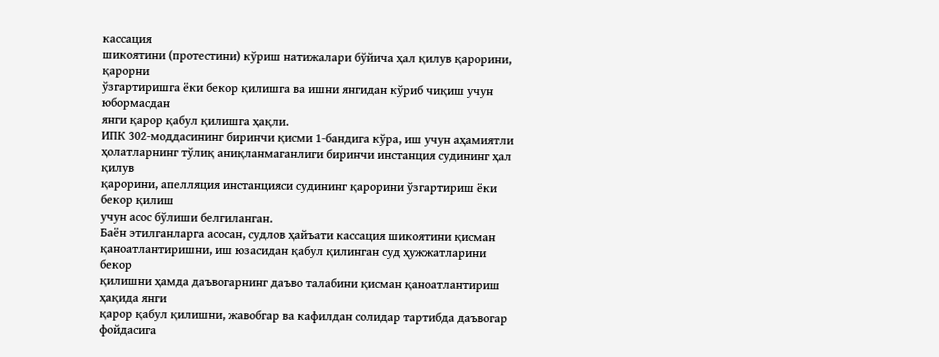кассация
шикоятини (протестини) кўриш натижалари бўйича ҳал қилув қарорини, қарорни
ўзгартиришга ёки бекор қилишга ва ишни янгидан кўриб чиқиш учун юбормасдан
янги қарор қабул қилишга ҳақли.
ИПК 302-моддасининг биринчи қисми 1-бандига кўра, иш учун аҳамиятли
ҳолатларнинг тўлиқ аниқланмаганлиги биринчи инстанция судининг ҳал қилув
қарорини, апелляция инстанцияси судининг қарорини ўзгартириш ёки бекор қилиш
учун асос бўлиши белгиланган.
Баён этилганларга асосан, судлов ҳайъати кассация шикоятини қисман
қаноатлантиришни, иш юзасидан қабул қилинган суд ҳужжатларини бекор
қилишни ҳамда даъвогарнинг даъво талабини қисман қаноатлантириш ҳақида янги
қарор қабул қилишни, жавобгар ва кафилдан солидар тартибда даъвогар фойдасига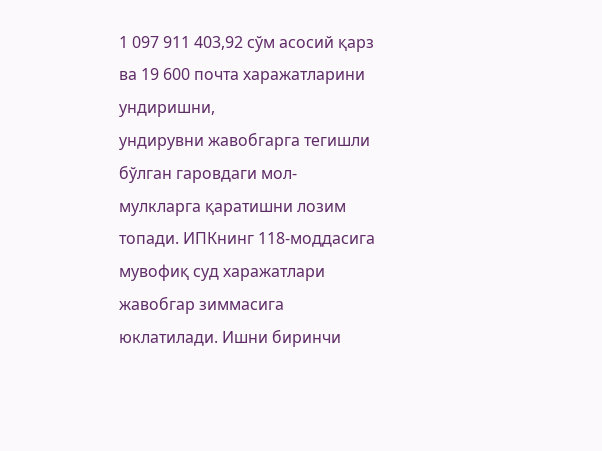1 097 911 403,92 сўм асосий қарз ва 19 600 почта харажатларини ундиришни,
ундирувни жавобгарга тегишли бўлган гаровдаги мол-мулкларга қаратишни лозим
топади. ИПКнинг 118-моддасига мувофиқ суд харажатлари жавобгар зиммасига
юклатилади. Ишни биринчи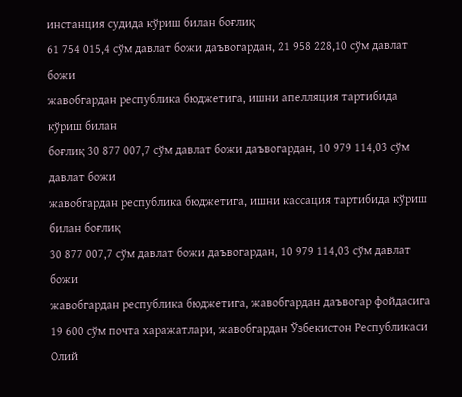инстанция судида кўриш билан боғлиқ
61 754 015,4 сўм давлат божи даъвогардан, 21 958 228,10 сўм давлат божи
жавобгардан республика бюджетига, ишни апелляция тартибида кўриш билан
боғлиқ 30 877 007,7 сўм давлат божи даъвогардан, 10 979 114,03 сўм давлат божи
жавобгардан республика бюджетига, ишни кассация тартибида кўриш билан боғлиқ
30 877 007,7 сўм давлат божи даъвогардан, 10 979 114,03 сўм давлат божи
жавобгардан республика бюджетига, жавобгардан даъвогар фойдасига
19 600 сўм почта харажатлари, жавобгардан Ўзбекистон Республикаси Олий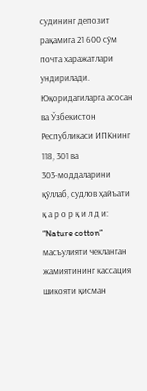судининг депозит рақамига 21 600 сўм почта харажатлари ундирилади.
Юқоридагиларга асосан ва Ўзбекистон Республикаси ИПКнинг 118, 301 ва
303-моддаларини қўллаб, судлов ҳайъати
қ а р о р қ и л д и:
“Nature cotton” масъулияти чекланган жамиятининг кассация шикояти қисман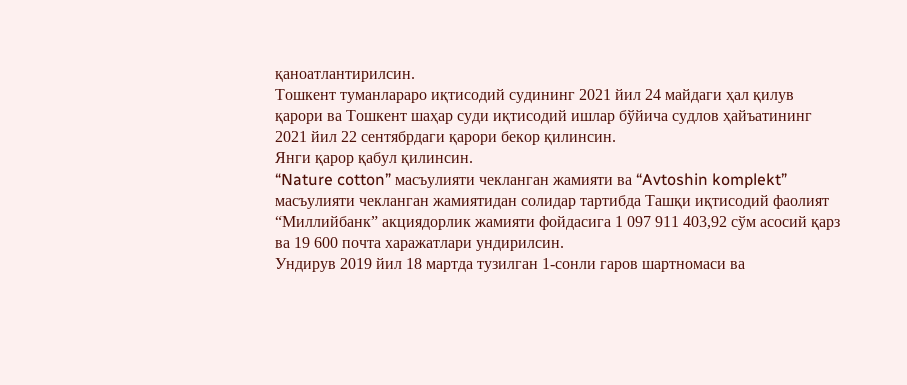қаноатлантирилсин.
Тошкент туманлараро иқтисодий судининг 2021 йил 24 майдаги ҳал қилув
қарори ва Тошкент шаҳар суди иқтисодий ишлар бўйича судлов ҳайъатининг
2021 йил 22 сентябрдаги қарори бекор қилинсин.
Янги қарор қабул қилинсин.
“Nature cotton” масъулияти чекланган жамияти ва “Avtoshin komplekt”
масъулияти чекланган жамиятидан солидар тартибда Ташқи иқтисодий фаолият
“Миллийбанк” акциядорлик жамияти фойдасига 1 097 911 403,92 сўм асосий қарз
ва 19 600 почта харажатлари ундирилсин.
Ундирув 2019 йил 18 мартда тузилган 1-сонли гаров шартномаси ва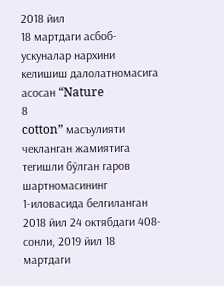2018 йил
18 мартдаги асбоб-ускуналар нархини келишиш далолатномасига асосан “Nature
8
cotton” масъулияти чекланган жамиятига тегишли бўлган гаров шартномасининг
1-иловасида белгиланган 2018 йил 24 октябдаги 408-сонли, 2019 йил 18 мартдаги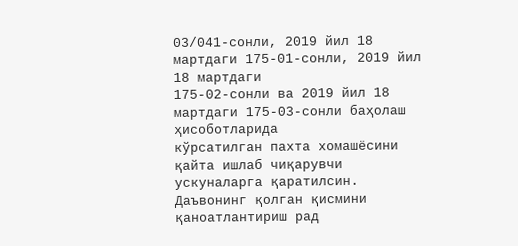03/041-сонли, 2019 йил 18 мартдаги 175-01-сонли, 2019 йил 18 мартдаги
175-02-сонли ва 2019 йил 18 мартдаги 175-03-сонли баҳолаш ҳисоботларида
кўрсатилган пахта хомашёсини қайта ишлаб чиқарувчи ускуналарга қаратилсин.
Даъвонинг қолган қисмини қаноатлантириш рад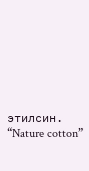этилсин.
“Nature cotton”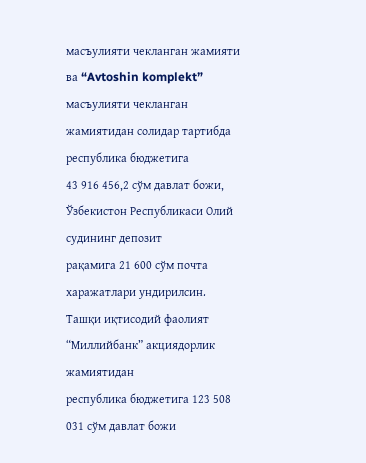масъулияти чекланган жамияти ва “Avtoshin komplekt”
масъулияти чекланган жамиятидан солидар тартибда республика бюджетига
43 916 456,2 сўм давлат божи, Ўзбекистон Республикаси Олий судининг депозит
рақамига 21 600 сўм почта харажатлари ундирилсин.
Ташқи иқтисодий фаолият “Миллийбанк” акциядорлик жамиятидан
республика бюджетига 123 508 031 сўм давлат божи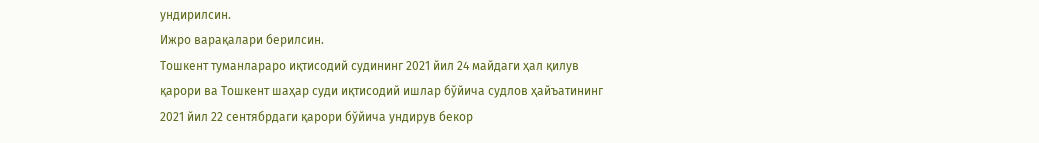ундирилсин.
Ижро варақалари берилсин.
Тошкент туманлараро иқтисодий судининг 2021 йил 24 майдаги ҳал қилув
қарори ва Тошкент шаҳар суди иқтисодий ишлар бўйича судлов ҳайъатининг
2021 йил 22 сентябрдаги қарори бўйича ундирув бекор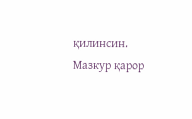қилинсин.
Мазкур қарор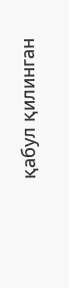қабул қилинган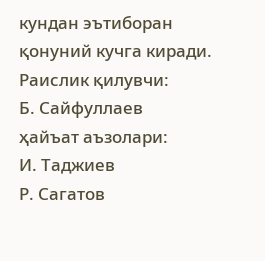кундан эътиборан қонуний кучга киради.
Раислик қилувчи:
Б. Сайфуллаев
ҳайъат аъзолари:
И. Таджиев
Р. Сагатов